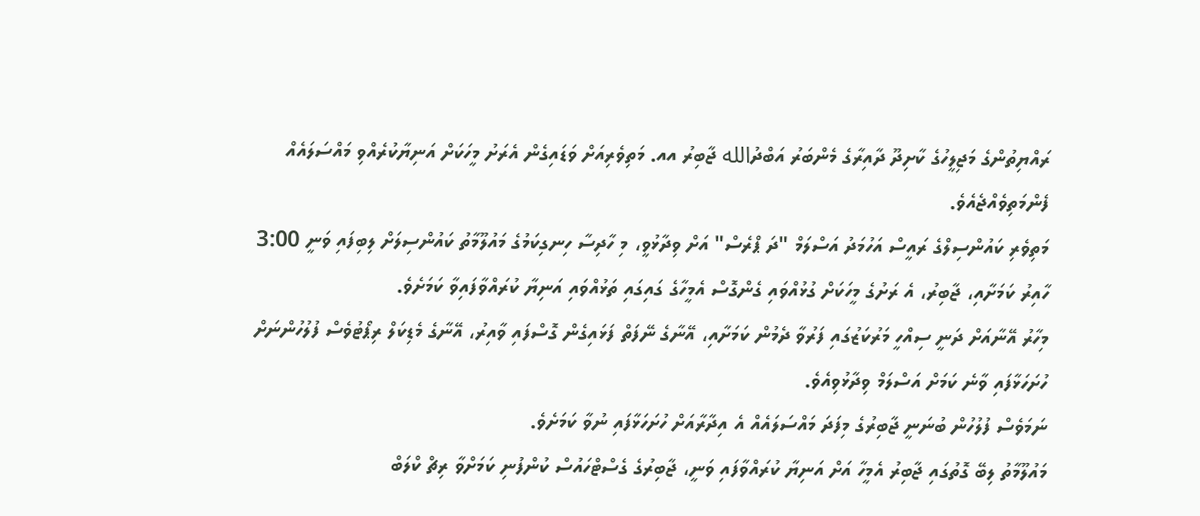ރައްޔިތުންގެ މަޖިލީހުގެ ކާށިދޫ ދާއިރާގެ މެންބަރު އަބްދުالله ޖާބިރު އއ. މަތިވެރިއަށް ވަޑައިގެން އެރަށު މީހަކަށް އަނިޔާކުރެއްވި މައްސަލައެއް ފެންމަތިވެއްޖެއެވެ.
މަތިވެރި ކައުންސިލްގެ ރައީސް އަހުމަދު އަސްލަމް "ދަ ޕްރެސް" އަށް ވިދާޅުވީ، މި ހާދިސާ ހިނގިކަމުގެ މައުލޫމާތު ކައުންސިލަށް ލިބިފައި ވަނީ 3:00 ހާއިރު ކަމަށާއި، ޖާބިރު، އެ ރަށުގެ މީހަކަށް ގުޅުއްވައި ގެންގޮސް އެމީހާގެ ގައިގައި ތަޅުއްވައި އަނިޔާ ކުރައްވާފައިވާ ކަމަށެވެ.
މިހާރު އޭނާއަށް ދަނީ ސިއްހީ މަރުކަޒުގައި ފަރުވާ ދެމުން ކަމަށާއި، އޭނާގެ ނޭފަތް ފަޅައިގެން ގޮސްފައި ވާއިރު، އޭނާގެ މެޑިކަލް ރިޕޯޓުވެސް ފުލުހުންނަށް ހުށަހަޅާފައި ވާނެ ކަމަށް އަސްލަމް ވިދާޅުވިއެވެ.
ނަމަވެސް ފުލުހުން ބުނަނީ ޖާބިރުގެ މިފަދަ މައްސަލައެއް އެ އިދާރާއަށް ހުށަހަޅާފައި ނުވާ ކަމަށެވެ.
މައުލޫމާތު ލިބޭ ގޮތުގައި ޖާބިރު އެމީހާ އަށް އަނިޔާ ކުރައްވާފައި ވަނީ، ޖާބިރުގެ ގެސްޓްހައުސް ކުންފުނި ކަމަށްވާ ރިޗް ކްލަބް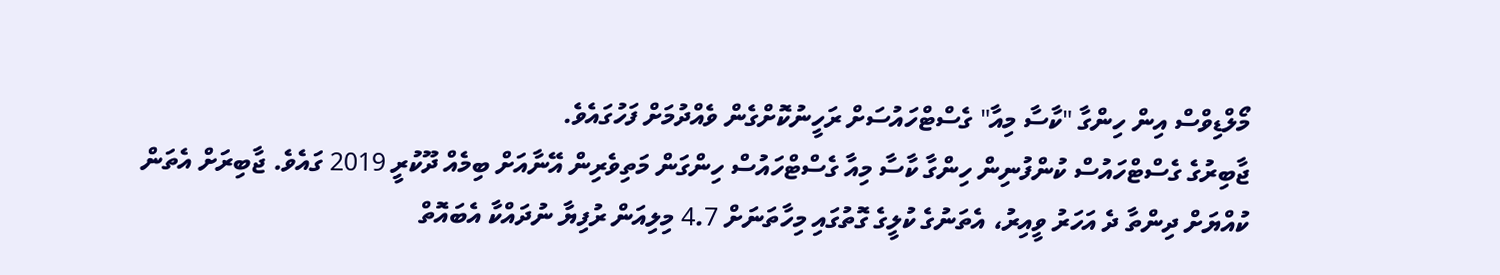މޯލްޑިވްސް އިން ހިންގާ "ކާސާ މިއާ" ގެސްޓްހައުސަށް ރަހީނުކޮށްގެން ވެއްދުމަށް ފަހުގައެވެ.
ޖާބިރުގެ ގެސްޓްހައުސް ކުންފުނިން ހިންގާ ކާސާ މިއާ ގެސްޓްހައުސް ހިންގަން މަތިވެރިން އޭނާއަށް ބިމެއް ދޫކުރީ 2019 ގައެވެ. ޖާބިރަށް އެތަން ކުއްޔަށް ދިންތާ ދެ އަހަރު ވީއިރު، އެތަނުގެ ކުލީގެ ގޮތުގައި މިހާތަނަށް 4.7 މިލިއަން ރުފިޔާ ނުދައްކާ އެބައޮތް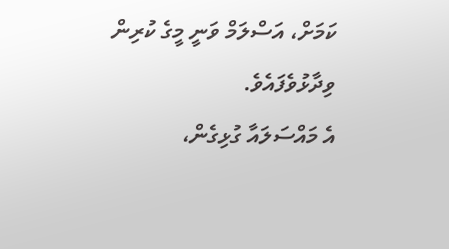ކަމަށް، އަސްލަމް ވަނީ މީގެ ކުރިން ވިދާޅުވެފައެވެ.
އެ މައްސަލައާ ގުޅިގެން،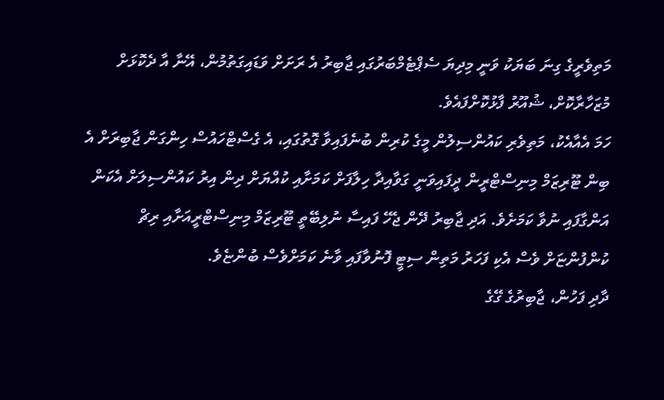މަތިވެރީގެ ގިނަ ބަޔަކު ވަނީ މިދިޔަ ސެޕްޓެމްބަރުގައި ޖާބިރު އެ ރަށަށް ވަޑައިގަތުމުން، އޭނާ އާ ދެކޮޅަށް މުޒަހާރާކޮށް، ޝުއޫރު ފާޅުކޮށްފައެވެ.
ހަމަ އެއާއެކު، މަތިވެރި ކައުންސިލުން މީގެ ކުރިން ބުނެފައިވާ ގޮތުގައި، އެ ގެސްޓްހައުސް ހިންގަން ޖާބިރަށް އެ ބިން ޓޫރިޒަމް މިނިސްޓްރީން ދީފައިވަނީ ގަވާއިދާ ހިލާފަށް ކަމަށާއި ކުއްޔަށް ދިން އިރު ކައުންސިލަށް އެކަން އަންގާފައި ނުވާ ކަމަށެވެ. އަދި ޖާބިރު ދޭން ޖެހޭ ފައިސާ ނުލިބޭތީ ޓޫރިޒަމް މިނިސްޓްރީއަށާއި ރިޗް ކުންފުންޏަށް ވެސް އެކި ފަހަރު މަތިން ސިޓީ ފޮނުވާފައި ވާނެ ކަމަށްވެސް ބުންޏެވެ.
ދާދި ފަހުން، ޖާބިރުގެ ގޭގެ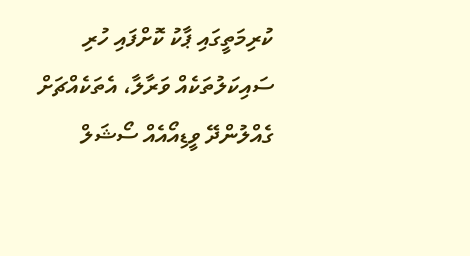ކުރިމަތީގައި ޕާކު ކޮށްފައި ހުރި ސައިކަލުތަކެއް ވަރާލާ، އެތަކެއްޗަށް ގެއްލުންދޭ ވީޑިއޯއެއް ސޯޝަލް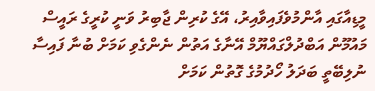މީޑިއާގައި އާންމުވެފައިވާއިރު، އޭގެ ކުރިން ޖާބިރު ވަނީ ކުރީގެ ރައީސް މައުމޫން އަބްދުލްގައްޔޫމް އޭނާގެ އަތުން ނެންގެވި ކަމަށް ބުނާ ފައިސާ ނުލިބޭތީ ބަދަލު ހޯދުމުގެ ގޮތުން ކަމަށް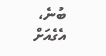ބުނެ، އެގެއަށް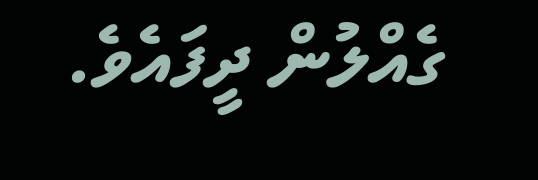ގެއްލުން ދީފައެވެ.